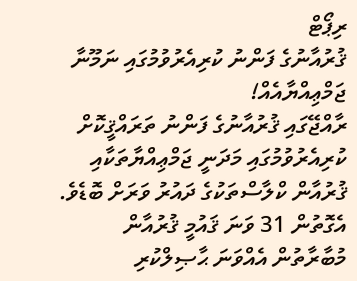ރިޕޯޓް
ޤުރުއާނުގެ ފަންނު ކުރިއެރުވުމުގައި ނަމޫނާ ޖަމްޢިއްޔާއެއް!
ރާއްޖޭގައި ޤުރުއާނުގެ ފަންނު ތަރައްޤީކޮށް ކުރިއެރުވުމުގައި މަދަނީ ޖަމްޢިއްޔާތަކާއި ޤުރުއާން ކްލާސްތަކުގެ ދައުރު ވަރަށް ބޮޑެވެ. އެގޮތުން 31 ވަނަ ޤައުމީ ޤުރުއާން މުބާރާތުން އެއްވަނަ ޙާޞިލްކުރި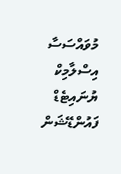މުވައްސަސާ އިސްލާމިކް ޔުނައިޓެޑް ފައުންޑޭޝަން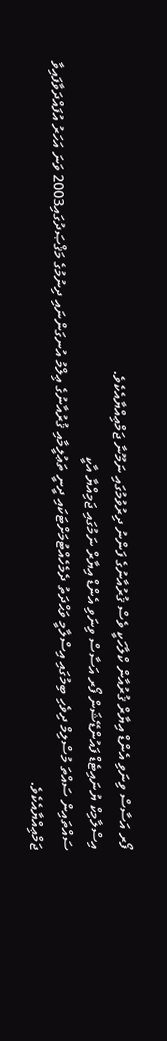ފޯރ އަސާސް ވިނަވި އެންޑް އިޔާރް ޤުރުއާން ކްލާހަކީ ވެސް ޤުރުއާނުގެ ފަންނު ދިރުވުމުގައި ނަމޫނާ ޖަމްޢިއްޔާއެކެވެ.
އިސްލާމިކް ޔުނައިޓެޑް ފައުންޑޭޝަން ފޯރ އަސާސް ވިނަވި އެންޑް އިޔާރް ނަމުގައި ޖަމިއްޔާ އާކީ
ސައްތައިން ސައްތަ މުސްލިމް ދިވެހި ބިމުގައި އިސްލާމީ ވަޙްދަތު ދެމެހެއްޓުމަށްޓަކައި ދީނީ ތަޢުލީމާއި ޤުރުއާނުގެ ޢިލްމު އުނގަންނައި ދިނުމުގެ މަޤްޞަދުގައި2003 ވަނަ އަހަރު އުފައްދަވާފައިވާ ޖަމްޢިއްޔާއެކެވެ.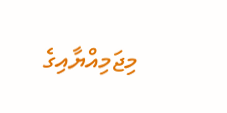މިޖަމިއްޔާއިގެ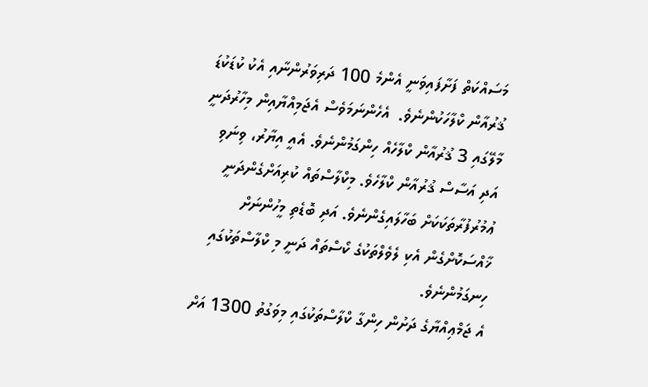މަސައްކަތް ފަށާފައިވަނީ އެންމެ 100 ދަރިވަރުންނާއި އެކު ކުޑަކުޑަ ޤުރުއާން ކްލާހަކުންނެވެ.  އެހެންނަމަވެސް އެޖަމިއްޔާއިން މިހާރުދަނީ މާލޭގައި 3 ޤުރުއާން ކްލާހެއް ހިންގަމުންނެވެ. އެއީ އިޔާރު، ވިނަވި އަދި އަސާސް ޤުރުއާން ކްލާހެވެ. މިކްލާސްތައް ކުރިއަށްގެންދަނީ ޢުމުރުފުރާތަކަކަށް ބަހާލައިގެންނެވެ. އަދި ބޮޑެތި މީހުންނަށް ޚާއްސަކޮށްގެން އެކި ލެވެލްތަކުގެ ކޯސްތައް ދަނީ މި ކްލާސްތަކުގައި ހިނގަމުންނެވެ.
އެ ޖަމްޢިއްޔާގެ ދަށުން ހިންގާ ކްލާސްތަކުގައި މިވަގުތު 1300 އަށް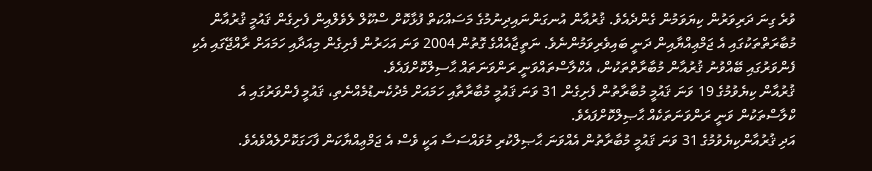ވުރެ ގިނަ ދަރިވަރުން ކިޔަވަމުން ގެންދެއެވެ. ޤުރުއާން އުނގަންނައިދިނުމުގެ މަސައްކަތް ފުޅާކޮށް ސްކޫލް ލެވެލްއިން ފެށިގެން ޤައުމީ ޤުރުއާން މުބާރަތްތަކުގައި އެ ޖަމްޢިއްޔާއިން ދަނީ ބައިވެރިވަމުންނެވެ. ނަތީޖާއެއްގެ ގޮތުން 2004 ވަނަ އަހަރުން ފެށިގެން މިއަދާއި ހަމައަށް ރާއްޖޭގައި އެކި ފެންވަރުގައި ބޭއްވުނު ޤުރުއާން މުބާރާތްތަކުން، އެކްލާސްތައްވަނީ ރަންވަނަތައް ޙާސިލްކޮށްފައެވެ.
ޤުރުއާން ކިޔެވުމުގެ 19 ވަނަ ޤައުމީ މުބާރާތުން ފެށިގެން 31 ވަނަ ޤައުމީ މުބާރާތާއި ހަމައަށް މެދުކެނޑުމެއްނެތި، ޤައުމީ ފެންވަރުގައި އެ ކްލާސްތަކުން ވަނީ ރަންވަނަތަކެއް ޙާޞިލްކޮށްފައެވެ.
އަދި ޤުރުއާންކިޔެވުމުގެ 31 ވަނަ ޤައުމީ މުބާރާތުން އެއްވަނަ ޙާޞިލްކުރި މުވައްސަސާ އަކީ ވެސް އެ ޖަމްޢިއްޔާކަން ފާހަގަކޮށްލެއްވެއެވެ.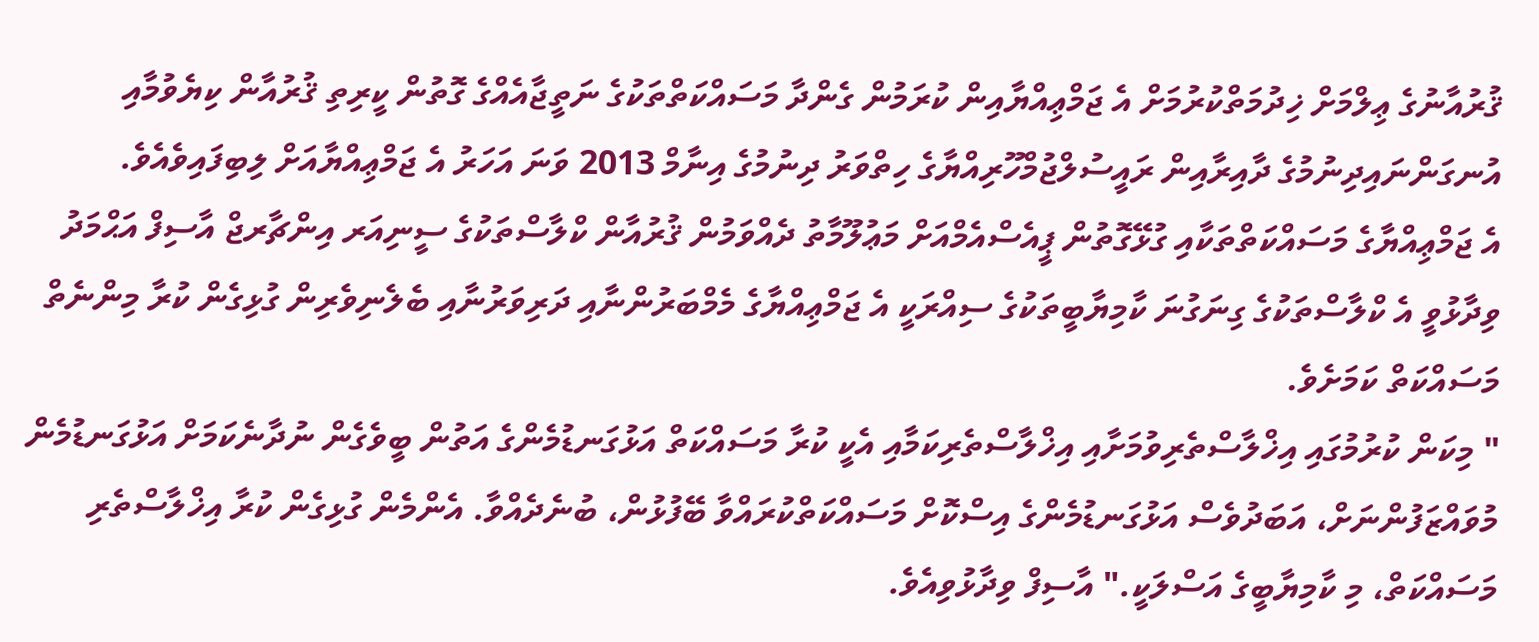ޤުރުއާނުގެ ޢިލްމަށް ޚިދުމަތްކުރުމަށް އެ ޖަމްޢިއްޔާއިން ކުރަމުން ގެންދާ މަސައްކަތްތަކުގެ ނަތީޖާއެއްގެ ގޮތުން ކީރިތި ޤުރުއާން ކިޔެވުމާއި އުނގަންނައިދިނުމުގެ ދާއިރާއިން ރައީސުލްޖުމްހޫރިއްޔާގެ ހިތްވަރު ދިނުމުގެ އިނާމް 2013 ވަނަ އަހަރު އެ ޖަމްޢިއްޔާއަށް ލިބިފައިވެއެވެ.
އެ ޖަމްޢިއްޔާގެ މަސައްކަތްތަކާއި ގުޅޭގޮތުން ޕީއެސްއެމްއަށް މަޢުލޫމާތު ދެއްވަމުން ޤުރުއާން ކްލާސްތަކުގެ ސީނިއަރ އިންޗާރޖް އާސިފް އަޙްމަދު ވިދާޅުވީ އެ ކްލާސްތަކުގެ ގިނަގުނަ ކާމިޔާބީތަކުގެ ސިއްރަކީ އެ ޖަމްޢިއްޔާގެ މެމްބަރުންނާއި ދަރިވަރުނާއި ބެލެނިވެރިން ގުޅިގެން ކުރާ މިންނެތް މަސައްކަތް ކަމަށެވެ.
" މިކަން ކުރުމުގައި އިޚްލާސްތެރިވުމަށާއި އިޚްލާސްތެރިކަމާއި އެކީ ކުރާ މަސައްކަތް އަޅުގަނޑުމެންގެ އަތުން ބީވެގެން ނުދާނެކަމަށް އަޅުގަނޑުމެން މުވައްޒަފުންނަށް، އަބަދުވެސް އަޅުގަނޑުމެންގެ އިސްކޮށް މަސައްކަތްކުރައްވާ ބޭފުޅުން، ބުނެދެއްވާ. އެންމެން ގުޅިގެން ކުރާ އިޚްލާސްތެރި މަސައްކަތް، މި ކާމިޔާބީގެ އަސްލަކީ." އާސިފް ވިދާޅުވިއެވެ.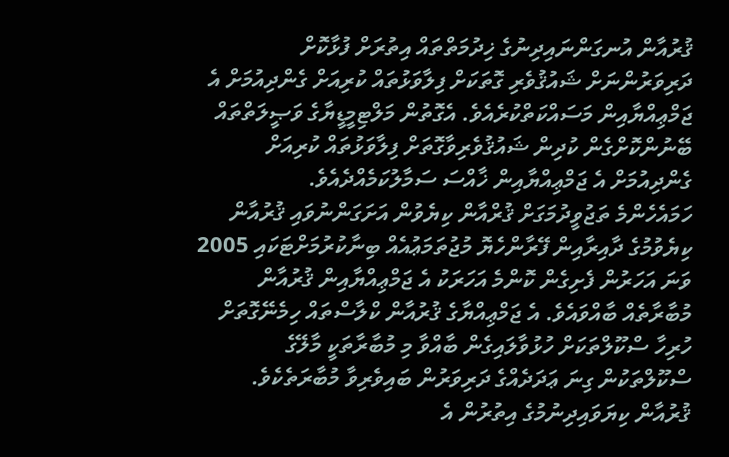ޤުރުއާން އުނގަންނައިދިނުގެ ޚިދުމަތްތައް އިތުރަށް ފުޅާކޮށް ދަރިވަރުންނަށް ޝައުޤުވެރި ގޮތަކަށް ފިލާވަޅުތައް ކުރިއަށް ގެންދިއުމަށް އެ ޖަމްޢިއްޔާއިން މަސައްކަތްކުރެއެވެ. އެގޮތުން މަލްޓިމީޑީޔާގެ ވަޞީލަތްތައް ބޭނުންކޮށްގެން ކުދިން ޝައުޤުވެރިވާގޮތަށް ފިލާވަޅުތައް ކުރިއަށް ގެންދިއުމަށް އެ ޖަމްޢިއްޔާއިން ޚާއްސަ ސަމާލުކަމެއްދެއެވެ.
ހަމައެހެންމެ ތަޖުވީދުމަގަށް ޤުރްއާން ކިޔެވުން އަށަގަންނުވައި ޤުރުއާން ކިޔެވުމުގެ ދާއިރާއިން ފޭރާންހެޔޮ މުޖުތަމަޢުއެއް ބިނާކުރުމަށްޓަކައި 2005 ވަނަ އަހަރުން ފެށިގެން ކޮންމެ އަހަރަކު އެ ޖަމްޢިއްޔާއިން ޤުރުއާން މުބާރާތެއް ބާއްވައެވެ. އެ ޖަމްޢިއްޔާގެ ޤުރުއާން ކްލާސްތައް ހިމެނޭގޮތަށް ހުރިހާ ސްކޫލްތަކަށް ހުޅުވާލައިގެން ބާއްވާ މި މުބާރާތަކީ މާލޭގެ ސްކޫލްތަކުން ގިނަ ޢަދަދެއްގެ ދަރިވަރުން ބައިވެރިވާ މުބާރަތެކެވެ.
ޤުރުއާން ކިޔަވައިދިނުމުގެ އިތުރުން އެ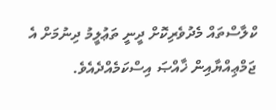ކްލާސްތައް މެދުވެރިކޮށް ދީނީ ތަޢުލީމު ދިނުމަށް އެ ޖަމްޢިއްޔާއިން ޚާއްޞަ އިސްކަމެއްދެއެވެ.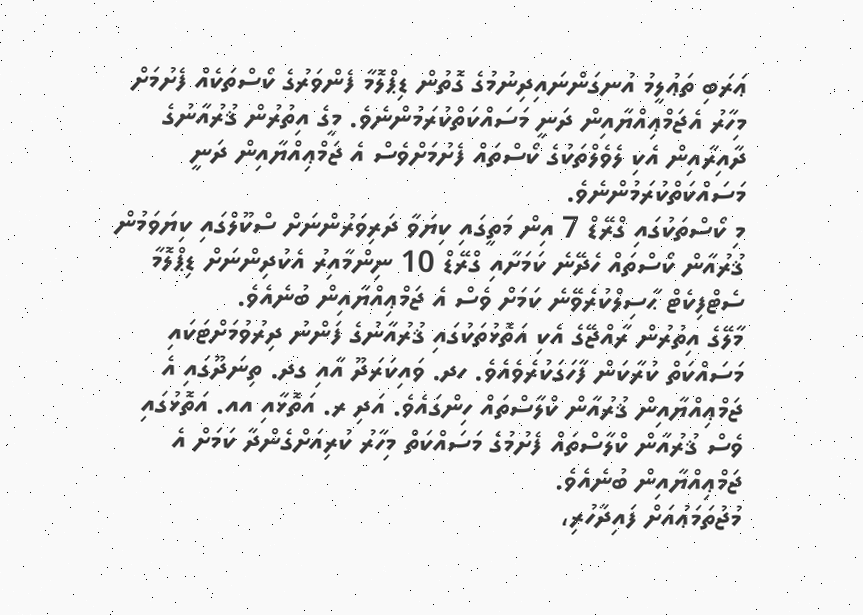ޢަރަބި ތަޢުލީމު އުނގަންނައިދިނުމުގެ ގޮތުން ޑިޕްލޮމާ ފެންވަރުގެ ކޯސްތަކެއް ފެށުމަށް މިހާރު އެޖަމްޢިއްޔާއިން ދަނީ މަސައްކަތްކުރަމުންނެވެ. މީގެ އިތުރުން ޤުރުއާނުގެ ދާއިރާއިން އެކި ލެވެލްތަކުގެ ކޯސްތައް ފެށުމަށްވެސް އެ ޖަމްޢިއްޔާއިން ދަނީ މަސައްކަތްކުރަމުންނެވެ.
މި ކޯސްތަކުގައި ގްރޭޑް 7 އިން މަތީގައި ކިޔަވާ ދަރިވަރުންނަށް ސްކޫލްގައި ކިޔަވަމުން ޤުރުއާން ކޯސްތައް ހެދޭނެ ކަމަށާއި ގްރޭޑް 10 ނިންމާއިރު އެކުދިންނަށް ޑިޕްލޮމާ ސެޓްފިކެޓް ޙާސިލްކުރެވޭނެ ކަމަށް ވެސް އެ ޖަމްޢިއްޔާއިން ބުނެއެވެ.
މާލޭގެ އިތުރުން ރާއްޖޭގެ އެކި އަތޮޅުތަކުގައި ޤުރުއާނުގެ ފަންނު ދިރުވުމަށްޓަކައި މަސައްކަތް ކުރާކަން ފާހަގަކުރެވެއެވެ. ހދ. ވައިކަރަދޫ އާއި ގދ. ތިނަދޫގައި އެ ޖަމްޢިއްޔާއިން ޤުރުއާން ކްލާސްތައް ހިންގައެވެ. އަދި ރ. އަތޮޅާއި އއ. އަތޮޅުގައި ވެސް ޤުރުއާން ކްލާސްތައް ފެށުމުގެ މަސައްކަތް މިހާރު ކުރިއަށްގެންދާ ކަމަށް އެ ޖަމްޢިއްޔާއިން ބުނެއެވެ.
މުޖުތަމަޢުއަށް ފައިދާހުރި،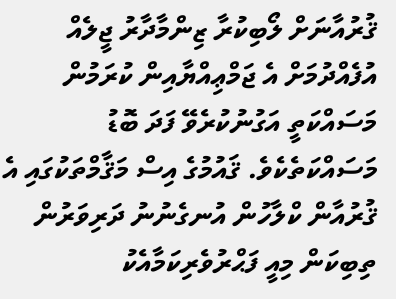ޤުރުއާނަށް ލޯބިކުރާ ޒިންމާދާރު ޖީލެއް އުފެއްދުމަށް އެ ޖަމްޢިއްޔާއިން ކުރަމުން މަސައްކަތީ އަގުނުކުރެވޭ ފަދަ ބޮޑު މަސައްކަތެކެވެ. ޤައުމުގެ އިސް މަޤާމްތަކުގައި އެ ޤުރުއާން ކްލާހުން އުނގެނުނު ދަރިވަރުން ތިބިކަން މިއީ ފަޙްރުވެރިކަމާއެކު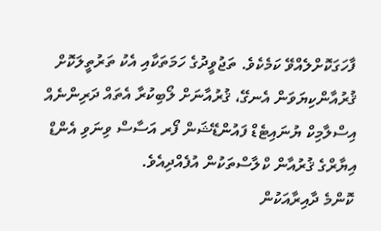ފާހަގަކޮށްލެއްވޭ ކަމެކެވެ. ތަޖުވީދުގެ ހަމަތަކާއި އެކު ތަރުތީލަކޮށް ޤުރުއާންކިޔަވަން އެނގޭ، ޤުރުއާނަށް ލޯބިކުރާ އެތައް ދަރިންނެއް އިސްލާމިކް ޔުނައިޓެޑް ފައުންޑޭޝަން ފޯރ އަސާސް ވިނަވި އެންޑް އިޔާރްގެ ޤުރުއާން ކްލާސްތަކުން އުފެއްދިއެވެ.
 ކޮންމެ ދާއިރާއަކުން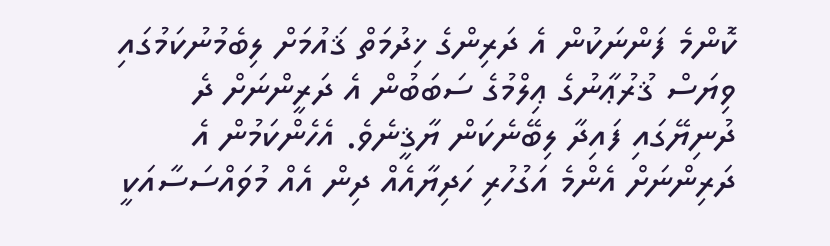ކޮންމެ ފަންނަކުން އެ ދަރިންގެ ޚިދުމަތް ޤައުމަށް ލިބެމުނުކަމުގައި ވިޔަސް ޤުރުޢާނުގެ ޢިލްމުގެ ސަބަބުން އެ ދަރީންނަށް ދެ ދުނިޔޭގައި ފައިދާ ލިބޭނެކަން ޔާޤީނެވެ. އެހެންކަމުން އެ ދަރިންނަށް އެންމެ އަގުހުރި ހަދިޔާއެއް ދިން އެއް މުވައްސަސާއަކީ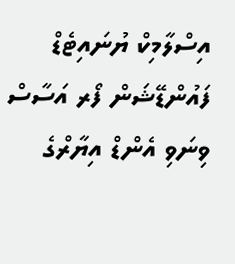އިސްލާމިކް ޔުނައިޓެޑް ފައުންޑޭޝަން ފޯރ އަސާސް ވިނަވި އެންޑް އިޔާރްގެ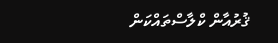ޤުރުއާން ކްލާސްތައްކަން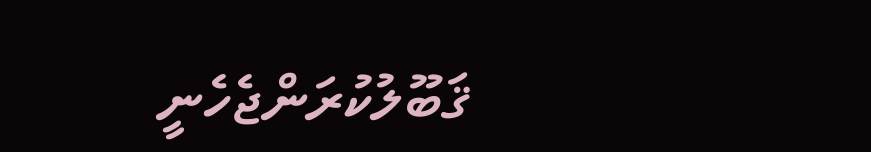ޤަބޫލުކުރަންޖެހެނީ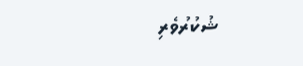ޝުކުރުވެރި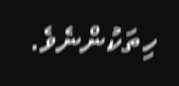ހިތަކުންނެވެ.